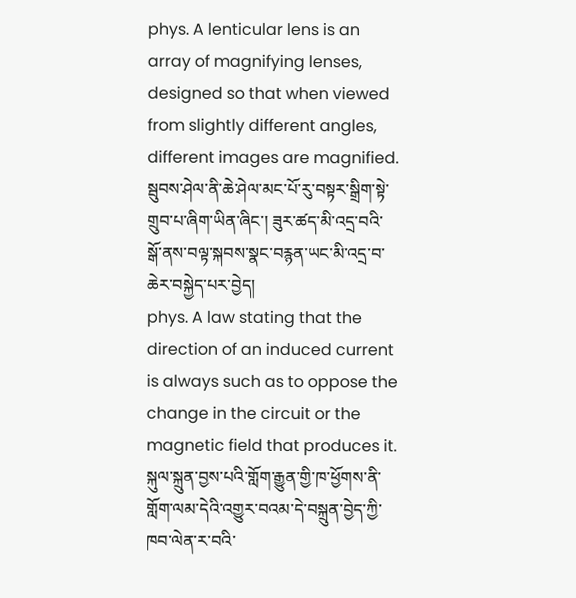phys. A lenticular lens is an array of magnifying lenses, designed so that when viewed from slightly different angles, different images are magnified. སྦུབས་ཤེལ་ནི་ཆེ་ཤེལ་མང་པོ་རུ་བསྟར་སྒྲིག་སྟེ་གྲུབ་པ་ཞིག་ཡིན་ཞིང་། ཟུར་ཚད་མི་འདྲ་བའི་སྒོ་ནས་བལྟ་སྐབས་སྣང་བརྙན་ཡང་མི་འདྲ་བ་ཆེར་བསྐྱེད་པར་བྱེད།
phys. A law stating that the direction of an induced current is always such as to oppose the change in the circuit or the magnetic field that produces it. སྐུལ་སྐྲུན་བྱས་པའི་གློག་རྒྱུན་གྱི་ཁ་ཕྱོགས་ནི་གློག་ལམ་དེའི་འགྱུར་བའམ་དེ་བསྐྲུན་བྱེད་ཀྱི་ཁབ་ལེན་ར་བའི་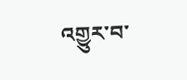འགྱུར་བ་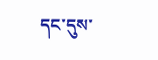དང་དུས་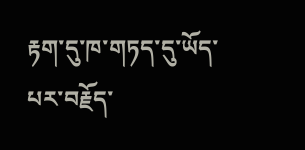རྟག་དུ་ཁ་གཏད་དུ་ཡོད་པར་བརྗོད་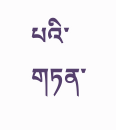པའི་གཏན་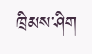ཁྲིམས་ཤིག